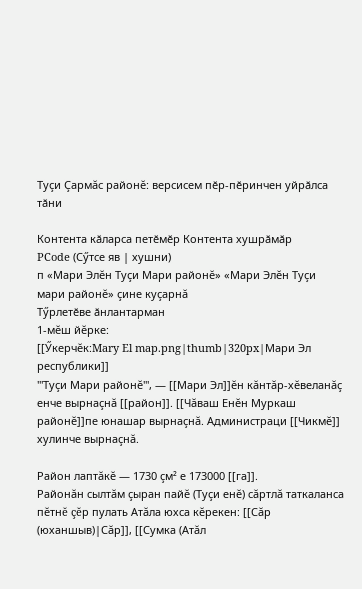Туçи Çармăс районĕ: версисем пӗр-пӗринчен уйрӑлса тӑни

Контента кӑларса петӗмӗр Контента хушрӑмӑр
PCode (Сӳтсе яв | хушни)
п «Мари Элĕн Туçи Мари районĕ» «Мари Элĕн Туçи мари районĕ» çине куçарнă
Тӳрлетӗве ӑнлантарман
1-мĕш йĕрке:
[[Ӳкерчĕк:Mary El map.png|thumb|320px|Мари Эл республики]]
'''Туçи Мари районĕ''', — [[Мари Эл]]ĕн кăнтăр-хĕвеланăç енче вырнаçнă [[район]]. [[Чăваш Енĕн Муркаш районĕ]]пе юнашар вырнаçнă. Администраци [[Чикмĕ]] хулинче вырнаçнă.

Район лаптăкĕ — 1730 çм² е 173000 [[га]].
Районăн сылтăм çыран пайĕ (Туçи енĕ) сăртлă таткаланса пĕтнĕ çĕр пулать Атăла юхса кĕрекен: [[Сăр (юханшыв)|Сăр]], [[Сумка (Атăл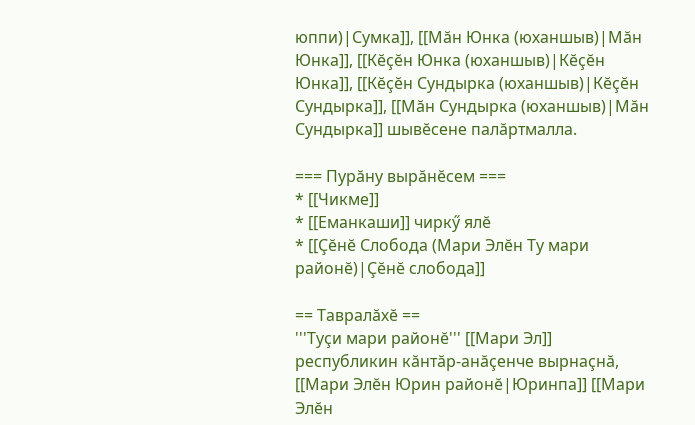юппи)|Сумка]], [[Мăн Юнка (юханшыв)|Мăн Юнка]], [[Кĕçĕн Юнка (юханшыв)|Кĕçĕн Юнка]], [[Кĕçĕн Сундырка (юханшыв)|Кĕçĕн Сундырка]], [[Мăн Сундырка (юханшыв)|Мăн Сундырка]] шывĕсене палăртмалла.

=== Пурăну вырăнĕсем ===
* [[Чикме]]
* [[Еманкаши]] чиркӳ ялĕ
* [[Çĕнĕ Слобода (Мари Элĕн Ту мари районĕ)|Çĕнĕ слобода]]

== Тавралăхĕ ==
'''Туçи мари районĕ''' [[Мари Эл]] республикин кăнтăр-анăçенче вырнаçнă, [[Мари Элĕн Юрин районĕ|Юринпа]] [[Мари Элĕн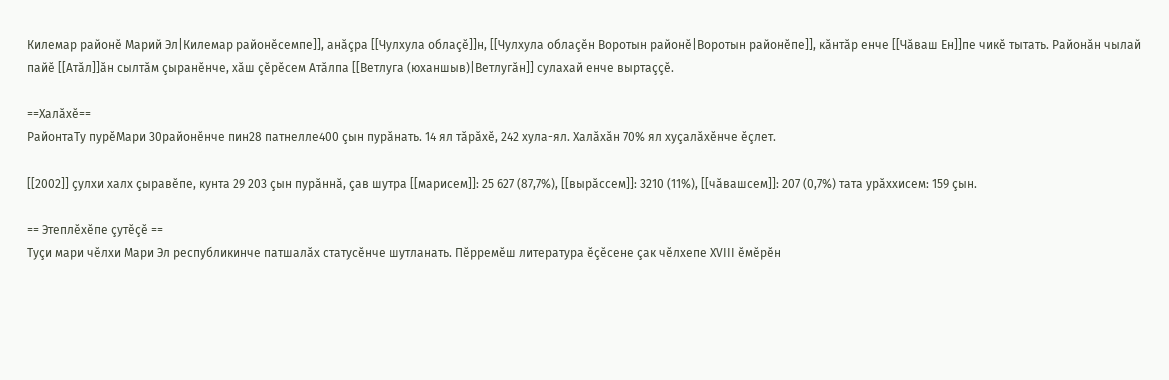Килемар районĕ Марий Эл|Килемар районĕсемпе]], анăçра [[Чулхула облаçĕ]]н, [[Чулхула облаçĕн Воротын районĕ|Воротын районĕпе]], кăнтăр енче [[Чăваш Ен]]пе чикĕ тытать. Районăн чылай пайĕ [[Атăл]]ăн сылтăм çыранĕнче, хăш çĕрĕсем Атăлпа [[Ветлуга (юханшыв)|Ветлугăн]] сулахай енче выртаççĕ.

==Халăхĕ==
РайонтаТу пурĕМари 30районĕнче пин28 патнелле400 çын пурăнать. 14 ял тăрăхĕ, 242 хула-ял. Халăхăн 70% ял хуçалăхĕнче ĕçлет.

[[2002]] çулхи халх çыравĕпе, кунта 29 203 çын пурăннă, çав шутра [[марисем]]: 25 627 (87,7%), [[вырăссем]]: 3210 (11%), [[чăвашсем]]: 207 (0,7%) тата урăххисем: 159 çын.

== Этеплĕхĕпе çутĕçĕ ==
Туçи мари чĕлхи Мари Эл республикинче патшалăх статусĕнче шутланать. Пĕрремĕш литература ĕçĕсене çак чĕлхепе ХVIII ĕмĕрĕн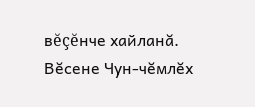вĕçĕнче хайланă. Вĕсене Чун-чĕмлĕх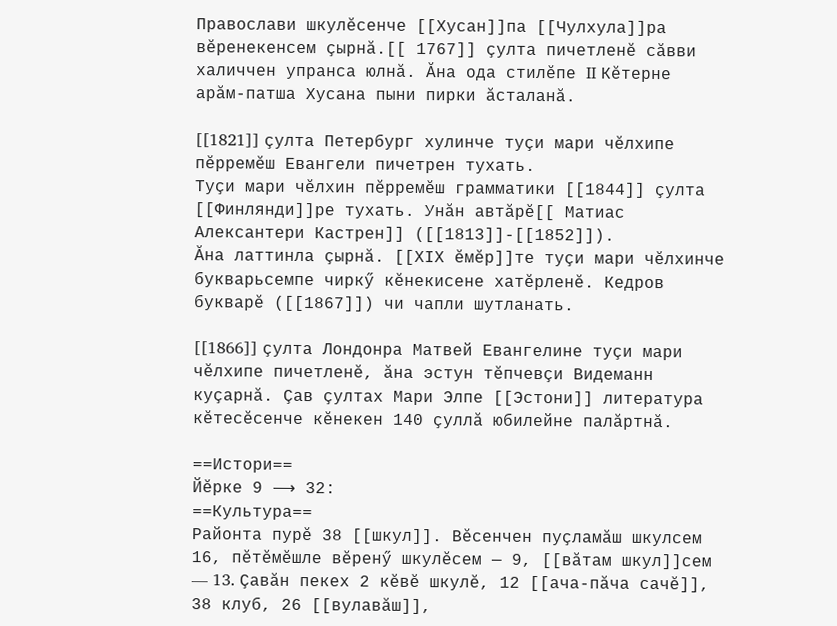Православи шкулĕсенче [[Хусан]]па [[Чулхула]]ра вĕренекенсем çырнă.[[ 1767]] çулта пичетленĕ сăвви халиччен упранса юлнă. Ăна ода стилĕпе II Кĕтерне арăм-патша Хусана пыни пирки ăсталанă.

[[1821]] çулта Петербург хулинче туçи мари чĕлхипе пĕрремĕш Евангели пичетрен тухать.
Туçи мари чĕлхин пĕрремĕш грамматики [[1844]] çулта [[Финлянди]]ре тухать. Унăн автăрĕ[[ Матиас Алексантери Кастрен]] ([[1813]]-[[1852]]).
Ăна латтинла çырнă. [[ХIХ ĕмĕр]]те туçи мари чĕлхинче букварьсемпе чиркӳ кĕнекисене хатĕрленĕ. Кедров букварĕ ([[1867]]) чи чапли шутланать.

[[1866]] çулта Лондонра Матвей Евангелине туçи мари чĕлхипе пичетленĕ, ăна эстун тĕпчевçи Видеманн куçарнă. Çав çултах Мари Элпе [[Эстони]] литература кĕтесĕсенче кĕнекен 140 çуллă юбилейне палăртнă.

==Истори==
Йӗрке 9 ⟶ 32:
==Культура==
Районта пурĕ 38 [[шкул]]. Вĕсенчен пуçламăш шкулсем 16, пĕтĕмĕшле вĕренӳ шкулĕсем — 9, [[вăтам шкул]]сем — 13. Çавăн пекех 2 кĕвĕ шкулĕ, 12 [[ача-пăча сачĕ]], 38 клуб, 26 [[вулавăш]],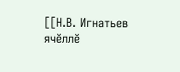[[Н.В. Игнатьев ячĕллĕ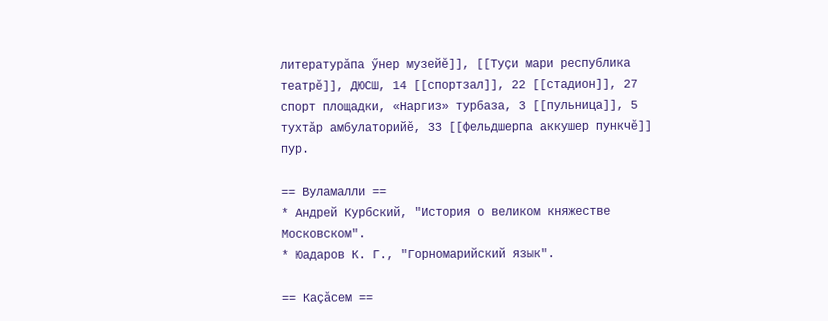литературăпа ӳнер музейĕ]], [[Туçи мари республика театрĕ]], ДЮСШ, 14 [[спортзал]], 22 [[стадион]], 27 спорт площадки, «Наргиз» турбаза, 3 [[пульница]], 5 тухтăр амбулаторийĕ, 33 [[фельдшерпа аккушер пункчĕ]] пур.

== Вуламалли ==
* Андрей Курбский, "История о великом княжестве Московском".
* Юадаров К. Г., "Горномарийский язык".

== Каçăсем ==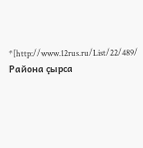*[http://www.12rus.ru/List/22/489/ Района çырса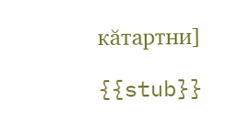кăтартни]

{{stub}}